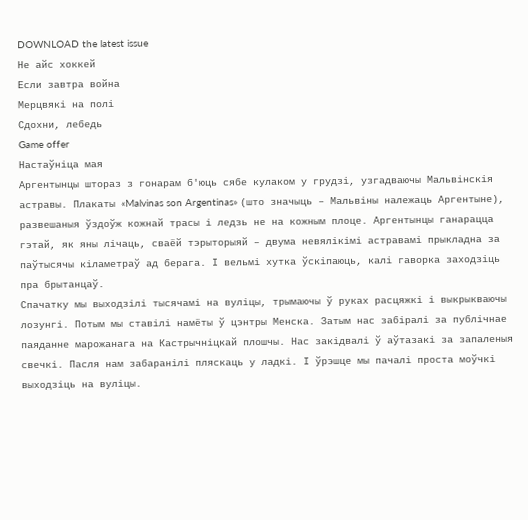DOWNLOAD the latest issue
Не айс хоккей
Если завтра война
Мерцвякі на полі
Сдохни, лебедь
Game offer
Настаўніца мая
Аргентынцы штораз з гонарам б'юць сябе кулаком у грудзі, узгадваючы Мальвінскія астравы. Плакаты «Malvinas son Argentinas» (што значыць – Мальвіны належаць Аргентыне), развешаныя ўздоўж кожнай трасы і ледзь не на кожным плоце. Аргентынцы ганарацца гэтай, як яны лічаць, сваёй тэрыторыяй – двума невялікімі астравамі прыкладна за паўтысячы кіламетраў ад берага. І вельмі хутка ўскіпаюць, калі гаворка заходзіць пра брытанцаў.
Спачатку мы выходзілі тысячамі на вуліцы, трымаючы ў руках расцяжкі і выкрыкваючы лозунгі. Потым мы ставілі намёты ў цэнтры Менска. Затым нас забіралі за публічнае паяданне марожанага на Кастрычніцкай плошчы. Нас закідвалі ў аўтазакі за запаленыя свечкі. Пасля нам забаранілі пляскаць у ладкі. І ўрэшце мы пачалі проста моўчкі выходзіць на вуліцы.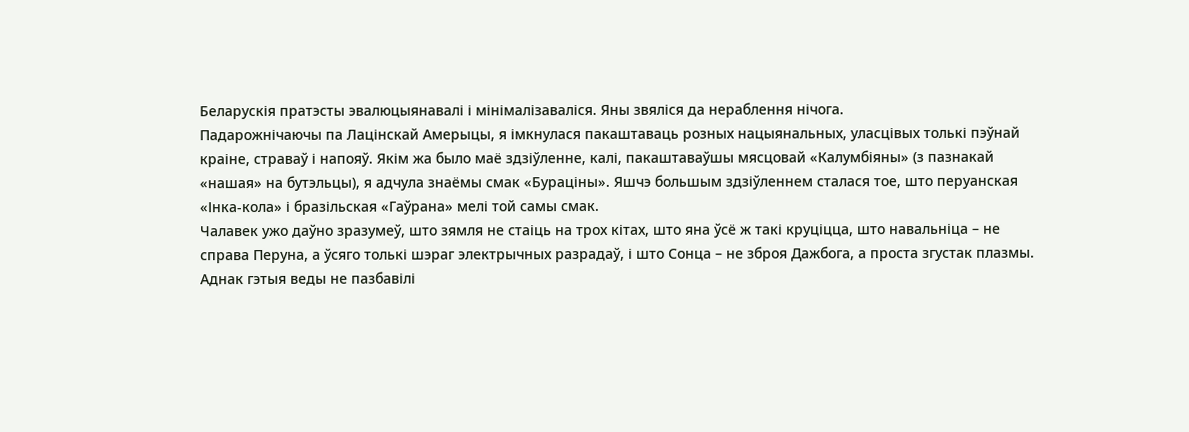Беларускія пратэсты эвалюцыянавалі і мінімалізаваліся. Яны звяліся да нераблення нічога.
Падарожнічаючы па Лацінскай Амерыцы, я імкнулася пакаштаваць розных нацыянальных, уласцівых толькі пэўнай краіне, страваў і напояў. Якім жа было маё здзіўленне, калі, пакаштаваўшы мясцовай «Калумбіяны» (з пазнакай «нашая» на бутэльцы), я адчула знаёмы смак «Бураціны». Яшчэ большым здзіўленнем сталася тое, што перуанская «Інка-кола» і бразільская «Гаўрана» мелі той самы смак.
Чалавек ужо даўно зразумеў, што зямля не стаіць на трох кітах, што яна ўсё ж такі круціцца, што навальніца – не справа Перуна, а ўсяго толькі шэраг электрычных разрадаў, і што Сонца – не зброя Дажбога, а проста згустак плазмы. Аднак гэтыя веды не пазбавілі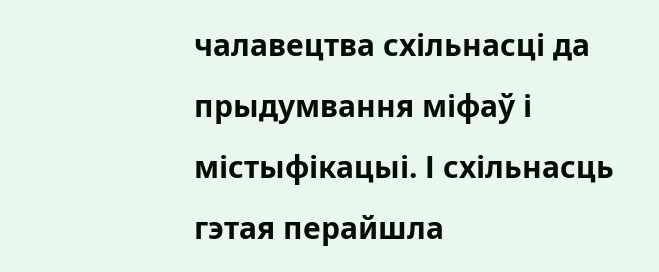чалавецтва схільнасці да прыдумвання міфаў і містыфікацыі. І схільнасць гэтая перайшла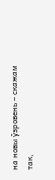на новы ўзровень – скажам так,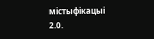містыфікацыі 2.0.